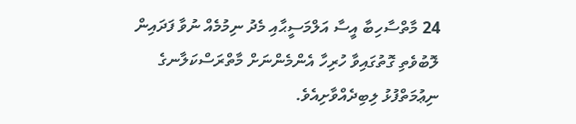24 މާތްސާހިބާ އީސާ އަލްމަސީޙާއި މެދު ނިމުމެއް ނުވާ ފަދައިން ލޮބުވެތި ގޮތުގައިވާ ހުރިހާ އެންމެންނަށް މާތްރަސްކަލާނގެ ނިޢުމަތްފުޅު ލިބިދެއްވާށިއެވެ.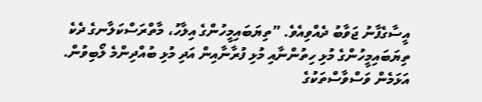އީސާގެފާނު ޖަވާބު ދެއްވިއެވެ. ”ތިޔަބައިމީހުންގެ އިލާހު، މާތްރަސްކަލާނގެ ދެކެ ތިޔަބައިމީހުންގެ މުޅި ހިތުންނާއި މުޅި ފުރާނާއިން އަދި މުޅި ބުއްދިންމެ ލޯބިވުން.
އަޅަމެން ވަސްވާސްތަކުގެ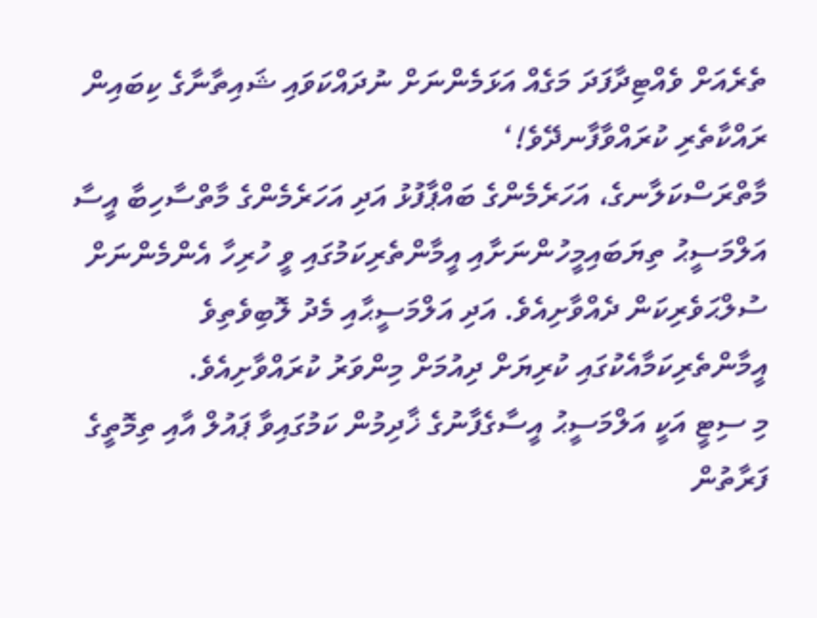ތެރެއަށް ވެއްޓިދާފަދަ މަގެއް އަޅަމެންނަށް ނުދައްކަވައި ޝައިތާނާގެ ކިބައިން ރައްކާތެރި ކުރައްވާފާނދޭވެ!‘
މާތްރަސްކަލާނގެ، އަހަރެމެންގެ ބައްޕާފުޅު އަދި އަހަރެމެންގެ މާތްސާހިބާ އީސާ އަލްމަސީޙު ތިޔަބައިމީހުންނަށާއި އީމާންތެރިކަމުގައި ވީ ހުރިހާ އެންމެންނަށް ސުލްޙަވެރިކަން ދެއްވާށިއެވެ. އަދި އަލްމަސީޙާއި މެދު ލޮބިވެތިވެ އީމާންތެރިކަމާއެކުގައި ކުރިޔަށް ދިއުމަށް މިންވަރު ކުރައްވާށިއެވެ.
މި ސިޓީ އަކީ އަލްމަސީޙު އީސާގެފާނުގެ ޚާދިމުން ކަމުގައިވާ ޕައުލް އާއި ތިމޮތީގެ ފަރާތުން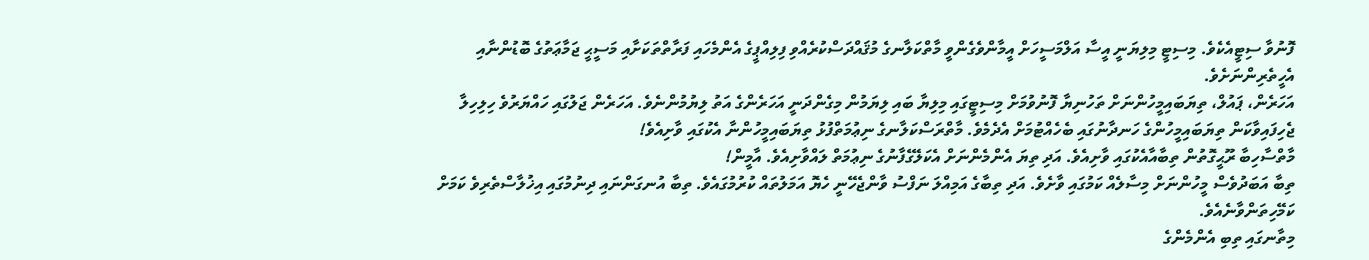ފޮނުވާ ސިޓީއެކެވެ. މިސިޓީ މިލިޔަނީ އީސާ އަލްމަސީހަށް އީމާންވެގެންވީ މާތްކަލާނގެ މުޤައްދަސްކުރެއްވި ފިލިއްޕީގެ އެންމެހައި ފަރާތްތަކަށާއި މަސީޙީ ޖަމާޢަތުގެ ބޮޑުންނާއި އެހީތެރިންނަށެވެ.
އަހަރެން، ޕައުލް، ތިޔަބައިމީހުންނަށް ތަހުނިޔާ ފޮނުވުމަށް މިސިޓީގައި މިލިޔާ ބައި ލިޔަމުން މިގެންދަނީ އަހަރެންގެ އަތު ލިޔުމުންނެވެ. އަހަރެން ޖަލުގައި ހައްޔަރުވެ ހިލިހިލާ ޖެހިފައިވާކަން ތިޔަބައިމީހުންގެ ހަނދާނުގައި ބެހެއްޓުމަށް އެދެމެވެ. މާތްރަސްކަލާނގެ ނިޢުމަތްފުޅު ތިޔަބައިމީހުންނާ އެކުގައި ވާށިއެވެ!
މާތްސާހިބާ ރޫޙީގޮތުން ތިބާއާއެކުގައި ވާށިއެވެ. އަދި ތިޔަ އެންމެންނަށް އެކަލޭގެފާނުގެ ނިޢުމަތް ލައްވާށިއެވެ. އާމީން!
ތިބާ އަބަދުވެސް މީހުންނަށް މިސާލެއް ކަމުގައި ވާށެވެ. އަދި ތިބާގެ އަމިއްލަ ނަފްސު ވާންޖެހޭނީ ހެޔޮ އަމަލުތައް ކުރުމުގައެވެ. ތިބާ އުނގަންނައި ދިނުމުގައި އިޚުލާސްތެރިވެ ކަމަށް ކަމޭހިތަންވާނެއެވެ.
މިތާނގައި ތިބި އެންމެންގެ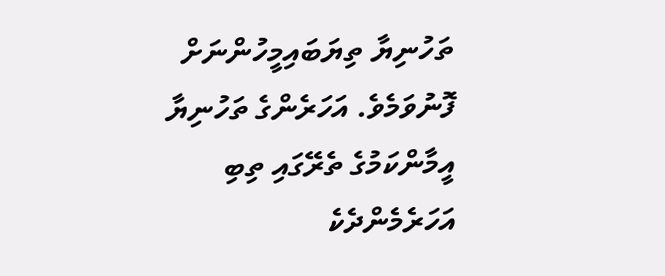ތަހުނިޔާ ތިޔަބައިމީހުންނަށް ފޮނުވަމެވެ. އަހަރެންގެ ތަހުނިޔާ އީމާންކަމުގެ ތެރޭގައި ތިބި އަހަރެމެންދެކެ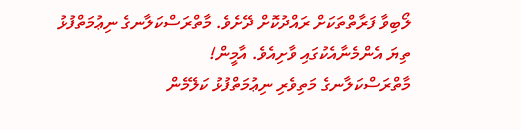ލޯބިވާ ފަރާތްތަކަށް ރައްދުކޮށް ދޭށެވެ. މާތްރަސްކަލާނގެ ނިޢުމަތްފުޅު ތިޔަ އެންމެނާއެކުގައި ވާށިއެވެ. އާމީން!
މާތްރަސްކަލާނގެ މަތިވެރި ނިޢުމަތްފުޅު ކަލޭމެން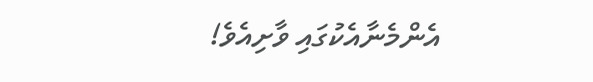އެންމެނާއެކުގައި ވާށިއެވެ!